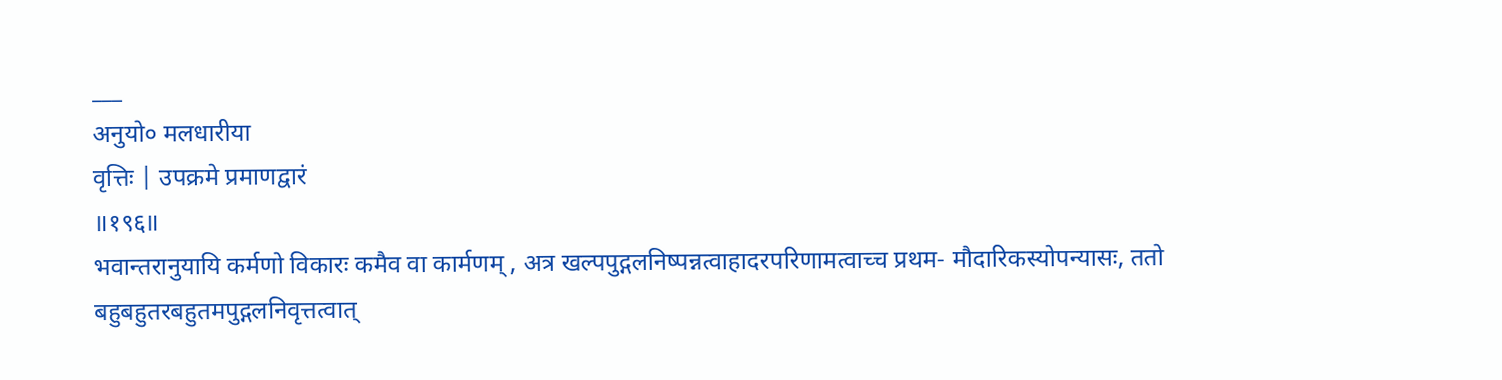___
अनुयो० मलधारीया
वृत्तिः | उपक्रमे प्रमाणद्वारं
॥१९६॥
भवान्तरानुयायि कर्मणो विकारः कमैव वा कार्मणम् , अत्र खल्पपुद्गलनिष्पन्नत्वाहादरपरिणामत्वाच्च प्रथम- मौदारिकस्योपन्यासः, ततो बहुबहुतरबहुतमपुद्गलनिवृत्तत्वात्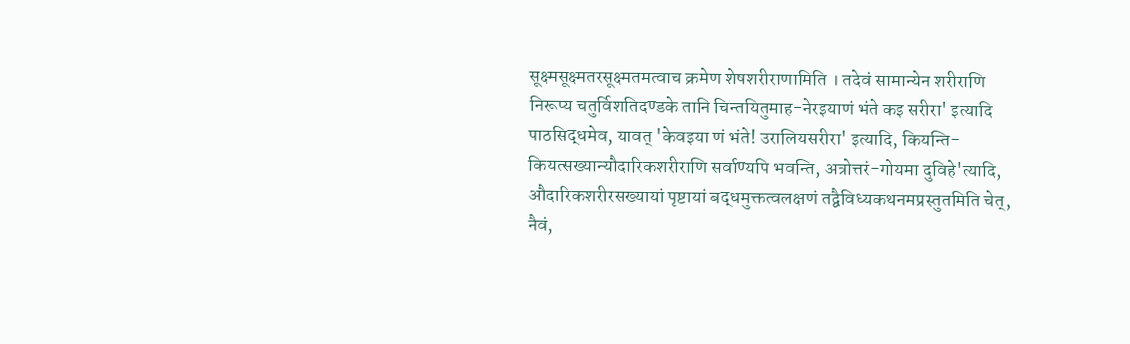सूक्ष्मसूक्ष्मतरसूक्ष्मतमत्वाच क्रमेण शेषशरीराणामिति । तदेवं सामान्येन शरीराणि निरूप्य चतुर्विशतिदण्डके तानि चिन्तयितुमाह-नेरइयाणं भंते कइ सरीरा' इत्यादि पाठसिद्धमेव, यावत् 'केवइया णं भंते! उरालियसरीरा' इत्यादि, कियन्ति-कियत्सख्यान्यौदारिकशरीराणि सर्वाण्यपि भवन्ति, अत्रोत्तरं-गोयमा दुविहे'त्यादि, औदारिकशरीरसख्यायां पृष्टायां बद्धमुक्तत्वलक्षणं तद्वैविध्यकथनमप्रस्तुतमिति चेत्, नैवं,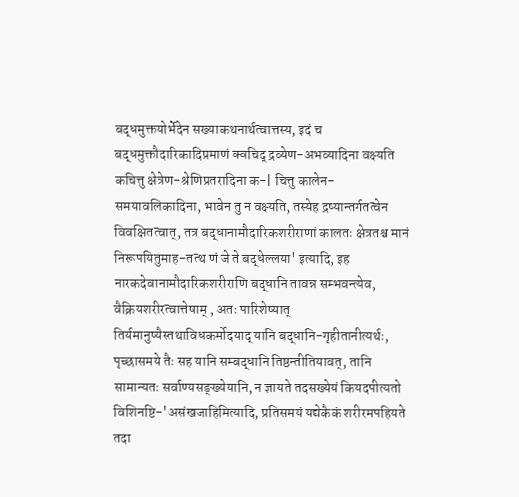बद्धमुक्तयोर्भेदेन सख्याकथनार्थत्वात्तस्य, इदं च बद्धमुक्तौदारिकादिप्रमाणं क्वचिद् द्रव्येण-अभव्यादिना वक्ष्यति कचित्तु क्षेत्रेण-श्रेणिप्रतरादिना क-| चित्तु कालेन-समयावलिकादिना, भावेन तु न वक्ष्यति, तस्येह द्रष्यान्तर्गतत्वेन विवक्षितत्वात्, तत्र बद्धानामौदारिकशरीराणां कालतः क्षेत्रतश्च मानं निरूपयितुमाह-तत्थ णं जे ते बद्धेल्लया' इत्यादि, इह नारकदेवानामौदारिकशरीराणि बद्धानि तावन्न सम्भवन्त्येव, वैक्रियशरीरत्वात्तेषाम् , अतः पारिशेष्यात् तिर्यमानुष्यैस्तथाविधकर्मोदयाद् यानि बद्धानि-गृहीतानीत्यर्थः, पृच्छासमये तैः सह यानि सम्बद्धानि तिष्ठन्तीतियावत्, तानि सामान्यतः सर्वाण्यसङ्ख्येयानि, न ज्ञायते तदसख्येयं कियदपीत्यतो विशिनष्टि-'असंखजाहिमित्यादि, प्रतिसमयं यद्येकैकं शरीरमपहियते तदा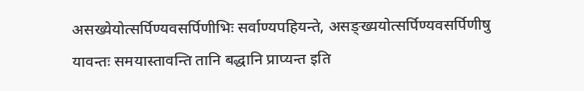असख्येयोत्सर्पिण्यवसर्पिणीभिः सर्वाण्यपहियन्ते, असङ्ख्ययोत्सर्पिण्यवसर्पिणीषु यावन्तः समयास्तावन्ति तानि बद्धानि प्राप्यन्त इति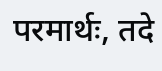परमार्थः, तदे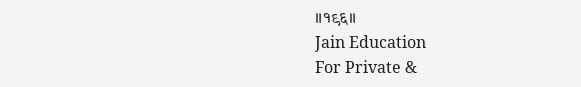॥१९६॥
Jain Education
For Private &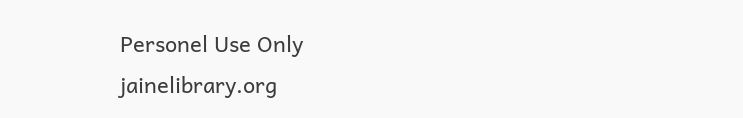Personel Use Only
jainelibrary.org